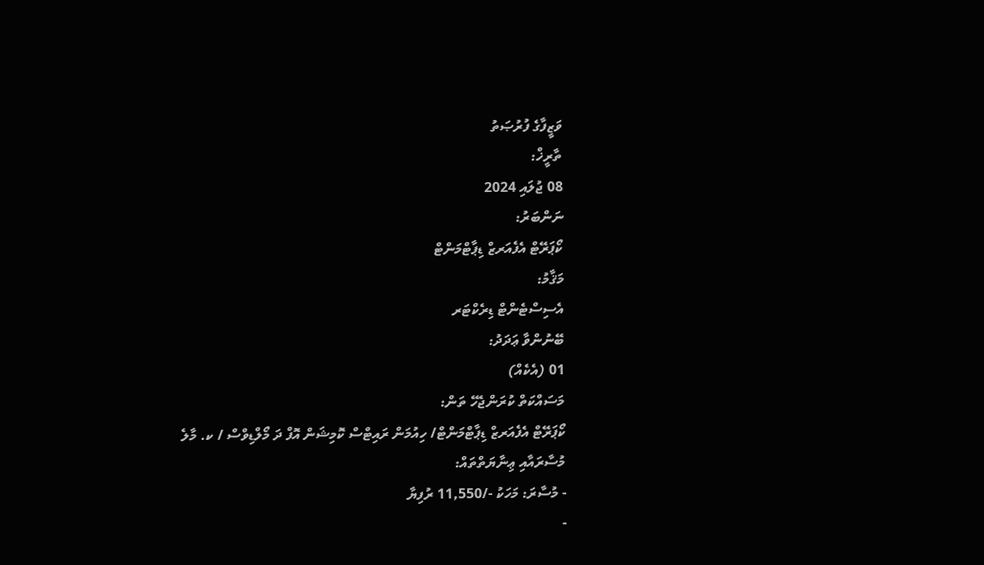ވަޒީފާގެ ފުރުޞަތު
ތާރީޚް:
08 ޖުލައި 2024
ނަންބަރު:
ކޯޕަރޭޓް އެފެއަރޒް ޑިޕާޓްމަންޓް
މަޤާމު:
އެސިސްޓެންޓް ޑިރެކްޓަރ
ބޭނުންވާ ޢަދަދު:
01 (އެކެއް)
މަސައްކަތް ކުރަންޖެހޭ ތަން:
ކޯޕަރޭޓް އެފެއަރޒް ޑިޕާޓްމަންޓް/ ހިއުމަން ރައިޓްސް ކޮމިޝަން އޮފް ދަ މޯލްޑިވްސް / ކ. މާލެ
މުސާރައާއި ޢިނާޔަތްތައް:
- މުސާރަ: މަހަކު -/11,550 ރުފިޔާ
-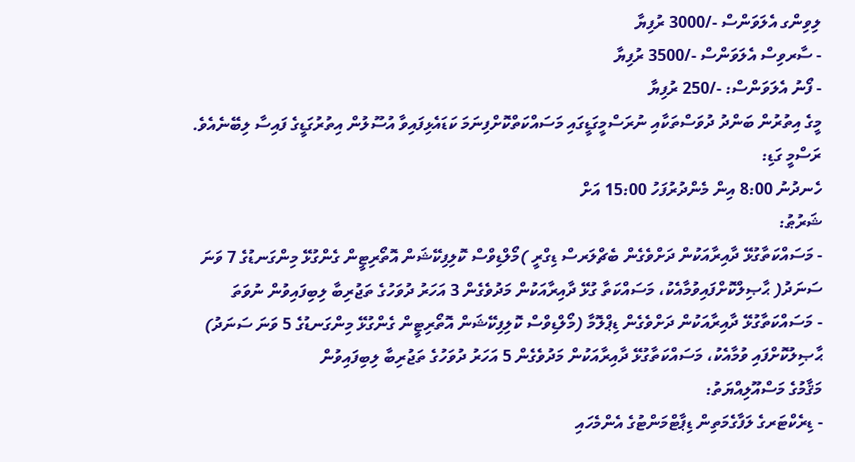ލިވިންގ އެލަވަންސް -/3000 ރުފިޔާ
- ސާރވިސް އެލަވަންސް -/3500 ރުފިޔާ
- ފޯނު އެލަވަންސް: -/250 ރުފިޔާ
މީގެ އިތުރުން ބަންދު ދުވަސްތަކާއި ނުރަސްމީގަޑީގައި މަސައްކަތްކޮށްފިނަމަ ކަޑައެޅިފައިވާ އުސޫލުން އިތުރުގަޑީގެ ފައިސާ ލިބޭނެއެވެ.
ރަސްމީ ގަޑި:
ހެނދުނު 8:00 އިން މެންދުރުފަހު 15:00 އަށް
ޝަރުޠު:
- މަސައްކަތާގުޅޭ ދާއިރާއަކުން ދަށްވެގެން ބެޗްލަރސް ޑިގްރީ )މޯލްޑިވްސް ކޮލިފިކޭޝަން އޮތޯރިޓީން ގެންގުޅޭ މިންގަނޑުގެ 7 ވަނަ ސަނަދު( ޙާޞިލްކޮށްފައިވުމާއެކު، މަސައްކަތާ ގުޅޭ ދާއިރާއަކުން މަދުވެގެން 3 އަހަރު ދުވަހުގެ ތަޖުރިބާ ލިބިފައިވުން ނުވަތަ
- މަސައްކަތާގުޅޭ ދާއިރާއަކުން ދަށްވެގެން ޑިޕްލޮމާ (މޯލްޑިވްސް ކޮލިފިކޭޝަން އޮތޯރިޓީން ގެންގުޅޭ މިންގަނޑުގެ 5 ވަނަ ސަނަދު) ޙާޞިލުކޮށްފައި ވުމާއެކު، މަސައްކަތާގުޅޭ ދާއިރާއަކުން މަދުވެގެން 5 އަހަރު ދުވަހުގެ ތަޖުރިބާ ލިބިފައިވުން
މަޤާމުގެ މަސްއޫލިއްޔަތު:
- ޑިރެކްޓަރގެ ލަފާގެމަތިން ޑިޕާޓްމަންޓުގެ އެންމެހައި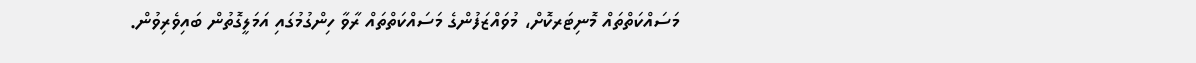މަސައްކަތްތައް މޮނިޓަރކޮށް، މުވައްޒަފުންގެ މަސައްކަތްތައް ރާވާ ހިންގުމުގައި އަމަލީގޮތުން ބައިވެރިވުން.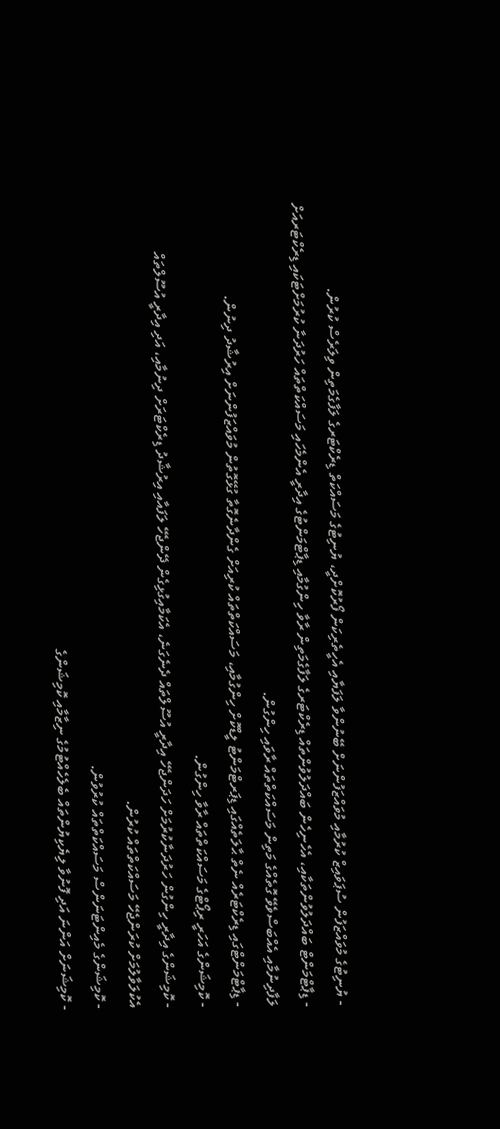- ޔުނިޓުގެ މުވައްޒަފުން ސުޕަވައިޒް ކުރުމާއި މުވައްޒަފުންނަށް ބޭނުންވާ ލަފަޔާއި އެހީތެރިކަން ފޯރުކޮށްދީ، ޔުނިޓުގެ މަސައްކަތް ޑިރެކްޓަރގެ ލަފާގެމަތިން ވިލަރެސް ކުރުން.
- ޑިޕާޓްމަންޓް ބައްދަލުވުންތަކާއި، އެހެނިހެން ބައްދަލުވުންތައް ޑިރެކްޓަރގެ ލަފާގެމަތިން ރާވާ ހިންގުމާއި ޑިޕާޓްމަންޓުގެ އިދާރީ އެންމެހައި މަސައްކަތްތައް ހަރުދަނާ ކުރުމަށްޓަކައި ޑިރެކްޓަރއަށް ލަފާދިނުމާއި އެއްބަސްވެވޭ ގޮތެއްގެ މަތިން މަސައްކަތްތައް ރާވައި ހިންގުން.
- ޑިޕާޓްމަންޓްގައި ޑިރެކްޓަރެއް ނެތް ޙާލަތެއްގައި ޑިޕަރޓްމަންޓު ލީޑްކޮށް ހިންގުމާއި، މަސައްކަތްތައް ކުރިއަށް ގެންދާނެގޮތާ ގުޅޭގޮތުން މުވައްޒަފުންނަށް އިރުޝާދު ދިނުން.
- ކޮމިޝަންގެ އަހަރީ ރިޕޯޓްގެ މަސައްކަތްތައް ރާވާ ހިންގުން.
- ކޮމިޝަންގެ އިދާރީ ހިންގުން ހަރުދަނާކުރުމަށް ހަދަންޖެހޭ އިދާރީ އުސޫލްތައް ދެނެގަނެ، އެކަމާއިގުޅިގެން ދޭންޖެހޭ ލަފައާއި އިރުޝާދު ޑިރެކްޓަރަށް ދިނުމާއި، އަދި އިދާރީ އުސޫލްތައް އެކުލަވާލުމަށް ކުރަންޖެހޭ މަސައްކަތްތައް ކުރުން.
- ކޮމިޝަންގެ މެއިންޓަނަންސް މަސައްކަތްތައް ކުރުވުން.
- ކޮމިޝަނަށް އަންނަ އަދި ފޮނުވާ ލިޔެކިޔުންތައް ބެލެހެއްޓުމުގެ ނިޒާމާއި ކޮމިޝަންގެ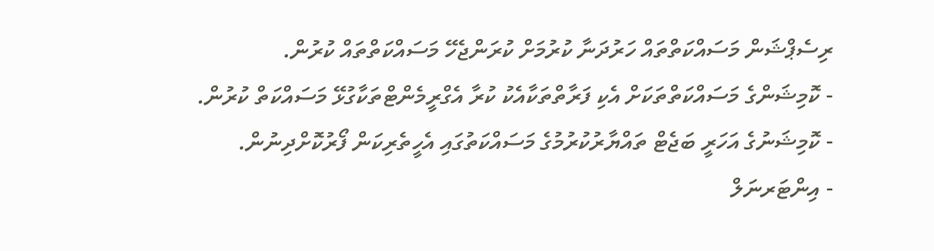ރިސެޕްޝަން މަސައްކަތްތައް ހަރުދަނާ ކުރުމަށް ކުރަންޖެހޭ މަސައްކަތްތައް ކުރުން.
- ކޮމިޝަންގެ މަސައްކަތްތަކަށް އެކި ފަރާތްތަކާއެކު ކުރާ އެގްރީމެންޓްތަކާގުޅޭ މަސައްކަތް ކުރުން.
- ކޮމިޝަނުގެ އަހަރީ ބަޖެޓް ތައްޔާރުކުރުމުގެ މަސައްކަތުގައި އެހީތެރިކަން ފޯރުކޮށްދިނުން.
- އިންޓަރނަލް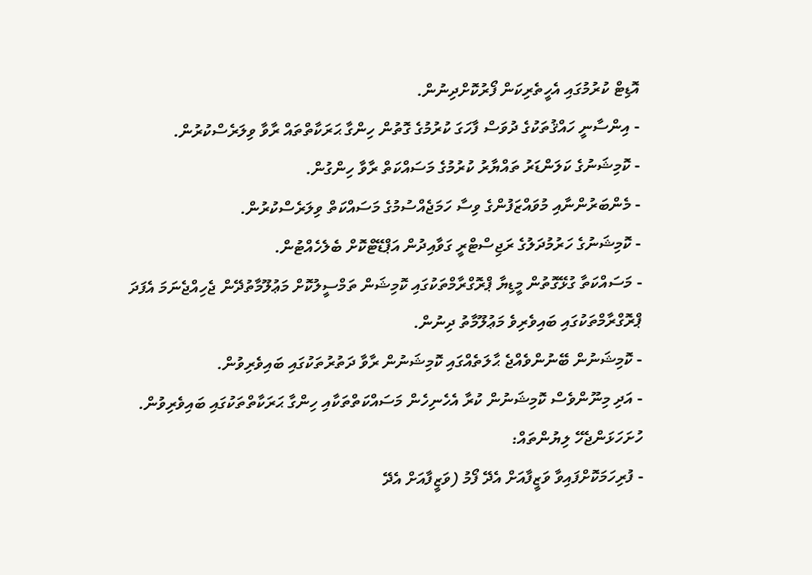އޮޑިޓް ކުރުމުގައި އެހީތެރިކަން ފޯރުކޮށްދިނުން.
- އިންސާނީ ހައްޤުތަކުގެ ދުވަސް ފާހަގަ ކުރުމުގެ ގޮތުން ހިންގާ ޙަރަކާތްތައް ރާވާ ވިލަރެސްކުރުން.
- ކޮމިޝަނުގެ ކަލަންޑަރު ތައްޔާރު ކުރުމުގެ މަސައްކަތް ރާވާ ހިންގުން.
- މެންބަރުންނާއި މުވައްޒަފުންގެ ވިސާ ހަމަޖެއްސުމުގެ މަސައްކަތް ވިލަރެސްކުރުން.
- ކޮމިޝަނުގެ ހަރުމުދަލުގެ ރަޖިސްޓްރީ ގަވާއިދުން އަޕްޑޭޓްކޮށް ބެލެހެއްޓުން.
- މަސައްކަތާ ގުޅޭގޮތުން މީޑިޔާ ޕްރޮގްރާމްތަކުގައި ކޮމިޝަން ތަމްސީލުކޮށް މަޢުލޫމާތުދޭން ޖެހިއްޖެނަމަ އެފަދަ ޕްރޮގްރާމްތަކުގައި ބައިވެރިވެ މަޢުލޫމާތު ދިނުން.
- ކޮމިޝަނުން ބޭނުންވެއްޖެ ޙާލަތެއްގައި ކޮމިޝަނުން ރާވާ ދަތުރުތަކުގައި ބައިވެރިވުން.
- އަދި މިނޫންވެސް ކޮމިޝަނުން ކުރާ އެހެނިހެން މަސައްކަތްތަކާއި ހިންގާ ޙަރަކާތްތަކުގައި ބައިވެރިވުން.
ހުށަހަޅަންޖެހޭ ލިޔުންތައް:
- ފުރިހަމަކޮށްފައިވާ ވަޒީފާއަށް އެދޭ ފޯމު (ވަޒީފާއަށް އެދޭ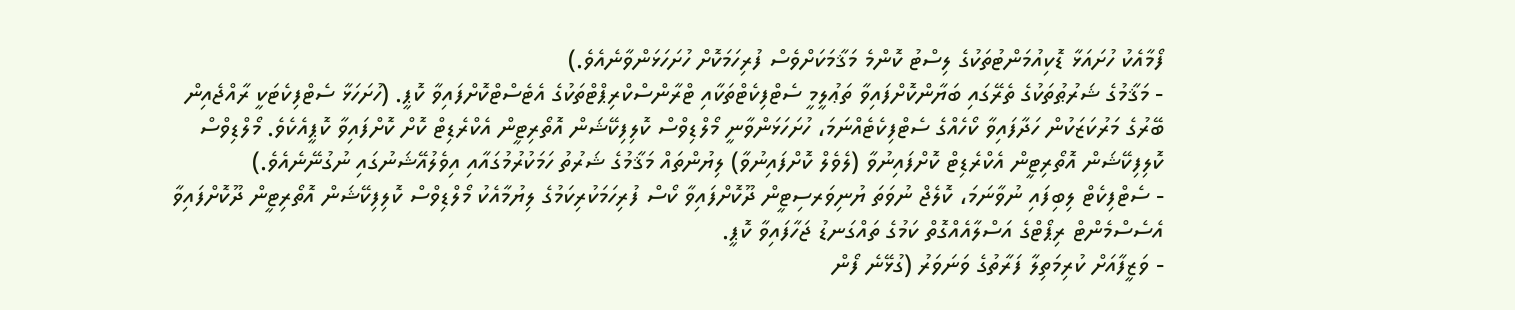ފޯމާއެކު ހުށައަޅާ ޑޮކިއުމަންޓުތަކުގެ ލިސްޓު ކޮންމެ މަޤާމަކަށްވެސް ފުރިހަމަކޮށް ހުށަހަޅަންވާނެއެވެ.)
- މަޤާމުގެ ޝަރުޠުތަކުގެ ތެރޭގައި ބަޔާންކޮށްފައިވާ ތަޢުލީމީ ސެޓްފިކެޓްތަކާއި ޓްރާންސްކްރިޕްޓްތަކުގެ އެޓެސްޓްކޮށްފައިވާ ކޮޕީ. (ހުށަހަޅާ ސެޓްފިކެޓަކީ ރާއްޖެއިން ބޭރުގެ މަރުކަޒަކުން ހަދާފައިވާ ކޯހެއްގެ ސެޓްފިކެޓެއްނަމަ، ހުށަހަޅަންވާނީ މޯލްޑިވްސް ކޮލިފިކޭޝަން އޮތޯރިޓީން އެކްރެޑިޓް ކޮށް ކޮށްފައިވާ ކޮޕީއެކެވެ. މޯލްޑިވްސް ކޮލިފިކޭޝަން އޮތޯރިޓީން އެކްރެޑިޓް ކޮށްފައިނުވާ (ލެވެލް ކޮށްފައިނުވާ) ލިޔުންތައް މަޤާމުގެ ޝަރުތު ހަމަކުރުމުގައާއި އިވެލުއޭޝަނުގައި ނުގުނޭނެއެވެ.)
- ސެޓްފިކެޓް ލިބިފައި ނުވާނަމަ، ކޮލެޖް ނުވަތަ ޔުނިވަރސިޓީން ދޫކޮށްފައިވާ ކޯސް ފުރިހަމަކުރިކަމުގެ ލިޔުމާއެކު މޯލްޑިވްސް ކޮލިފިކޭޝަން އޮތޯރިޓީން ދޫކޮށްފައިވާ އެސެސްމެންޓް ރިޕޯޓްގެ އަސްލާއެއްގޮތް ކަމުގެ ތައްގަނޑު ޖަހާފައިވާ ކޮޕީ.
- ވަޒީފާއަށް ކުރިމަތިލާ ފަރާތުގެ ވަނަވަރު (ގުޅޭނެ ފޯން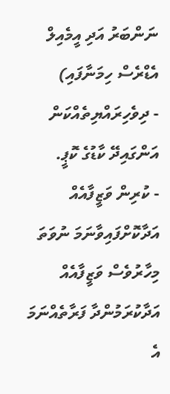ނަންބަރު އަދި އީމެއިލް އެޑްރެސް ހިމަނާފައި)
- ދިވެހިރައްޔިތެއްކަން އަންގައިދޭ ކާޑުގެ ކޮޕީ.
- ކުރިން ވަޒީފާއެއް އަދާކޮށްފައިވާނަމަ ނުވަތަ މިހާރުވެސް ވަޒީފާއެއް އަދާކުރަމުންދާ ފަރާތެއްނަމަ އެ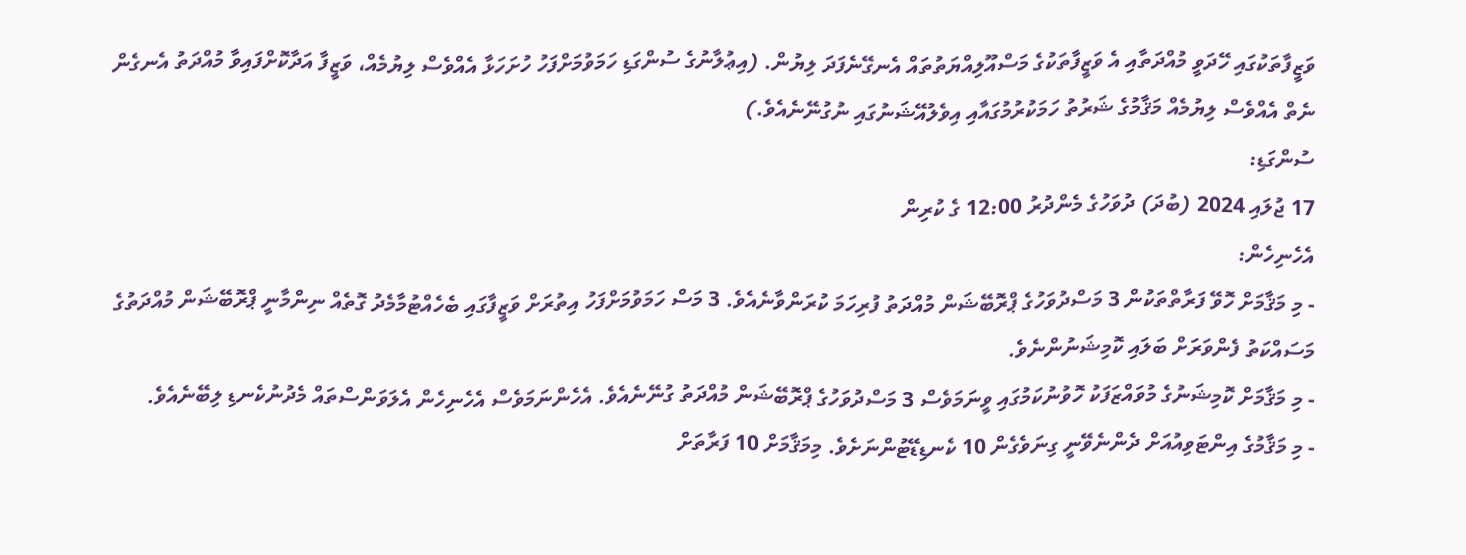ވަޒީފާތަކުގައި ހޭދަވީ މުއްދަތާއި އެ ވަޒީފާތަކުގެ މަސްއޫލިއްޔަތުތައް އެނގޭނެފަދަ ލިޔުން. (އިޢުލާނުގެ ސުންގަޑި ހަމަވުމަށްފަހު ހުށަހަޅާ އެއްވެސް ލިޔުމެއް، ވަޒީފާ އަދާކޮށްފައިވާ މުއްދަތު އެނގެން ނެތް އެއްވެސް ލިޔުމެއް މަޤާމުގެ ޝަރުތު ހަމަކުރުމުގައާއި އިވެލުއޭޝަނުގައި ނުގުނޭނެއެވެ.)
ސުންގަޑި:
17 ޖުލައި 2024 (ބުދަ) ދުވަހުގެ މެންދުރު 12:00 ގެ ކުރިން
އެހެނިހެން:
- މި މަޤާމަށް ހޮވޭ ފަރާތްތަކުން 3 މަސްދުވަހުގެ ޕްރޮބޭޝަން މުއްދަތު ފުރިހަމަ ކުރަންވާނެއެވެ. 3 މަސް ހަމަވުމަށްފަހު އިތުރަށް ވަޒީފާގައި ބެހެއްޓުމާމެދު ގޮތެއް ނިންމާނީ ޕްރޮބޭޝަން މުއްދަތުގެ މަސައްކަތު ފެންވަރަށް ބަލައި ކޮމިޝަނުންނެވެ.
- މި މަޤާމަށް ކޮމިޝަނުގެ މުވައްޒަފަކު ހޮވުނުކަމުގައި ވީނަމަވެސް 3 މަސްދުވަހުގެ ޕްރޮބޭޝަން މުއްދަތު ގުނޭނެއެވެ. އެހެންނަމަވެސް އެހެނިހެން އެލަވަންސްތައް މެދުނުކެނޑި ލިބޭނެއެވެ.
- މި މަޤާމުގެ އިންޓަވިއުއަށް ދެންނެވޭނީ ގިނަވެގެން 10 ކެނޑިޑޭޓުންނަށެވެ. މިމަޤާމަށް 10 ފަރާތަށް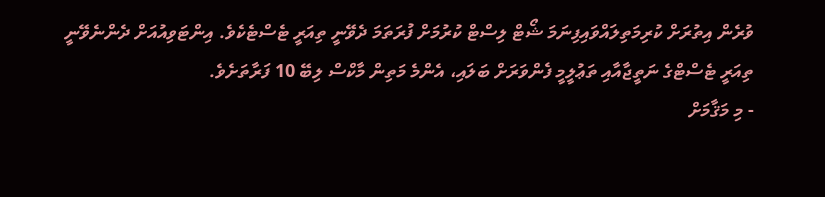ވުރެން އިތުރަށް ކުރިމަތިލައްވައިފިނަމަ ޝޯޓް ލިސްޓް ކުރުމަށް ފުރަތަމަ ދެވޭނީ ތިއަރީ ޓެސްޓެކެވެ. އިންޓަވިއުއަށް ދެންނެވޭނީ ތިއަރީ ޓެސްޓްގެ ނަތީޖާއާއި ތަޢުލީމީ ފެންވަރަށް ބަލައި، އެންމެ މަތިން މާކްސް ލިބޭ 10 ފަރާތަށެވެ.
- މި މަޤާމަށް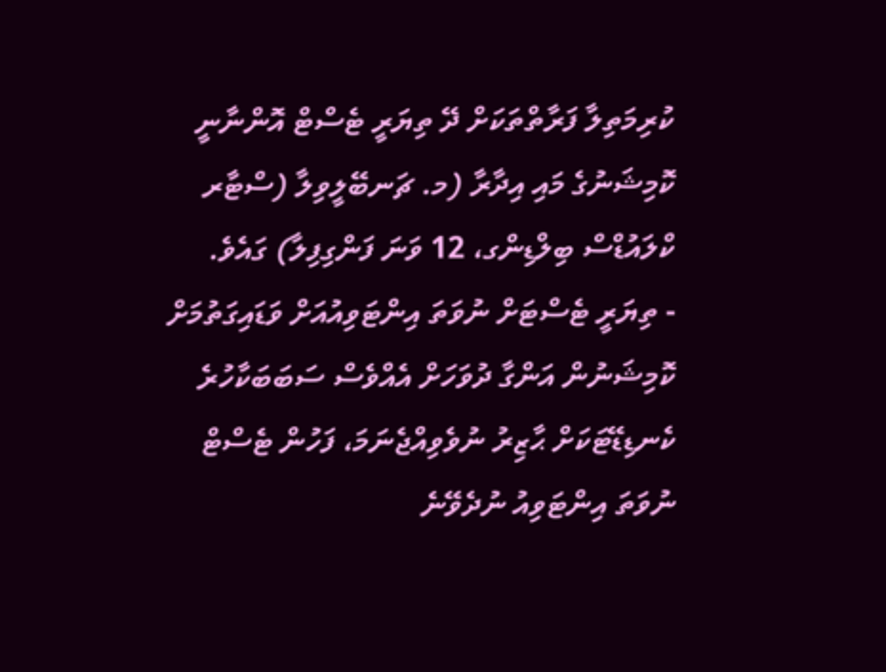ކުރިމަތިލާ ފަރާތްތަކަށް ދޭ ތިޔަރީ ޓެސްޓް އޮންނާނީ ކޮމިޝަނުގެ މައި އިދާރާ (މ. ޗަނބޭލީވިލާ (ސްޓާރ ކްލައުޑްސް ބިލްޑިންގ، 12 ވަނަ ފަންގިފިލާ) ގައެވެ.
- ތިޔަރީ ޓެސްޓަށް ނުވަތަ އިންޓަވިއުއަށް ވަޑައިގަތުމަށް ކޮމިޝަނުން އަންގާ ދުވަހަށް އެއްވެސް ސަބަބަކާހުރެ ކެނޑިޑޭޓަކަށް ޙާޒިރު ނުވެވިއްޖެނަމަ، ފަހުން ޓެސްޓް ނުވަތަ އިންޓަވިއު ނުދެވޭނެ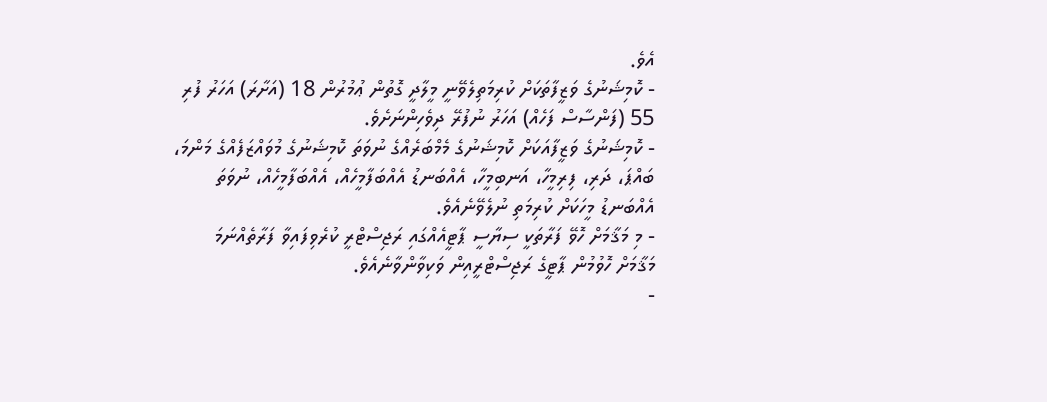އެވެ.
- ކޮމިޝަނުގެ ވަޒީފާތަކަށް ކުރިމަތިލެވޭނީ މީލާދީ ގޮތުން ޢުމުރުން 18 (އަށާރަ) އަހަރު ފުރި 55 (ފަންސާސް ފަހެއް) އަހަރު ނުފުރޭ ދިވެހިންނަށެވެ.
- ކޮމިޝަނުގެ ވަޒީފާއަކަށް ކޮމިޝަނުގެ މެމްބަރެއްގެ ނުވަތަ ކޮމިޝަނުގެ މުވައްޒަފެއްގެ މަންމަ، ބައްޕަ، ދަރި، ފިރިމީހާ، އަނބިމީހާ، އެއްބަނޑު އެއްބަފާމީހެއް، އެއްބަފާމީހެއް، ނުވަތަ އެއްބަނޑު މީހަކަށް ކުރިމަތި ނުލެވޭނެއެވެ.
- މި މަޤާމަށް ހޮވޭ ފަރާތަކީ ސިޔާސީ ޕާޓީއެއްގައި ރަޖިސްޓްރީ ކުރެވިފައިވާ ފަރާތެއްނަމަ މަޤާމަށް ހޮވުމުން ޕާޓީގެ ރަޖިސްޓްރީއިން ވަކިވާންވާނެއެވެ.
-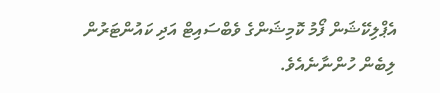އެޕްލިކޭޝަން ފޯމު ކޮމިޝަންގެ ވެބްސައިޓް އަދި ކައުންޓަރުން ލިބެން ހުންނާނެއެވެ.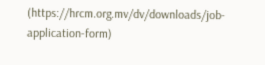(https://hrcm.org.mv/dv/downloads/job-application-form)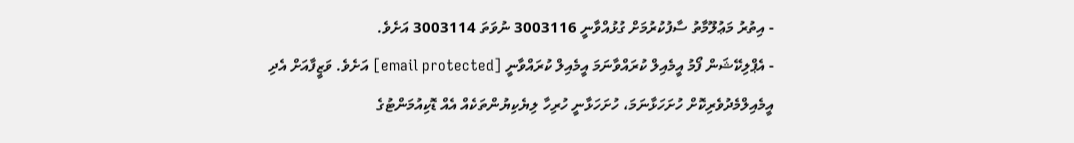- އިތުރު މަޢުލޫމާތު ސާފުކުރުމަށް ގުޅުއްވާނީ 3003116 ނުވަތަ 3003114 އަށެވެ.
- އެޕްލިކޭޝަން ފޯމު އީމެއިލް ކުރައްވާނަމަ އީމެއިލް ކުރައްވާނީ [email protected] އަށެވެ. ވަޒީފާއަށް އެދި އީމެއިލްމެދުވެރިކޮށް ހުށަހަޅާނަމަ، ހުށަހަޅާނީ ހުރިހާ ލިޔެކިޔުންތަކެއް އެއް ޑޮކިއުމަންޓުގެ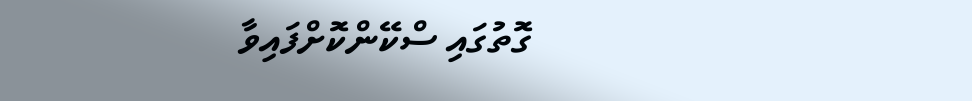ގޮތުގައި ސްކޭންކޮށްފައިވާ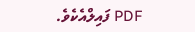PDF ފައިލްއެކެވެ.